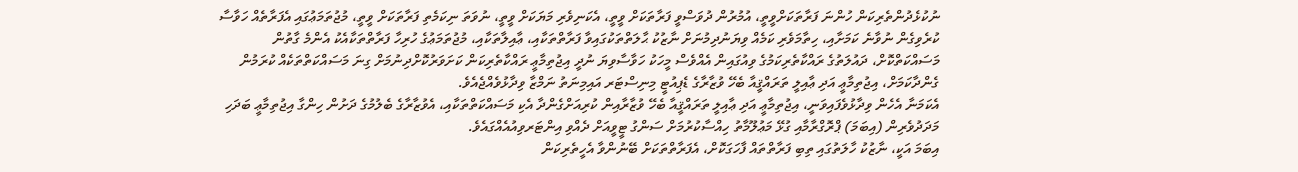ނުކުޅެދުންތެރިކަން ހުންނަ ފަރާތަކަށްވީތީ، އުމުރުން ދުވަސްވީ ފަރާތަކަށް ވީތީ، އެކަނިވެރި މަޔަކަށް ވީތީ، ނުވަތަ ނިކަމެތި ފަރާތަކަށް ވީތީ، މުޖުތަމަޢުގައި އެފަރާތެއް ހަވާސާ ކުރެވިގެން ނުވާނެ ކަމަށާއި، ހިތާމަވެރި ކަމެއް ވިޔަނުދިމުނަށް ނާޒުކު ޙާލަތްތަކުގައިވާ ފަރާތްތަކާއި، ޢާއިލާތަކާއި، މުޖުތަމަޢުގެ ހުރިހާ ފަރާތްތަކާއެކު އެންމެ ގާތުން މަސައްކަތްކޮށް، ދައުލަތުގެ ރައްކާތެރިކަމުގެ ވިއުގައިން އެއްވެސް މީހަކު ހަވާސާވިޔަ ނުދީ އިޖުތިމާޢީ ރައްކާތެރިކަން ކަށަވަރުކޮށްދިނުމަށް ގިނަ މަސައްކަތްތަކެއް ކުރަމުން ގެންދާކަމަށް، އިޖުތިމާޢީ އަދި ޢާއިލީ ތަރައްޤީއާ ބެހޭ ވުޒާރާގެ ޑެޕިއުޓީ މިނިސްޓަރ އައިމިނަތު ނަމްޒާ ވިދާޅުވެއްޖެއެވެ.
އެކަމަނާ އެހެން ވިދާޅުވެފައިވަނީ، އިޖުތިމާޢީ އަދި ޢާއިލީ ތަރައްޤީއާ ބެހޭ ވުޒާރާއިން ކުރިއަށްގެންދާ އެކި މަސައްކަތްތަކާއި، އެވުޒާރާގެ ބެލުމުގެ ދަށުން ހިންގާ އިޖުތިމާޢީ ބަދަހި މަދަދުވެރިން (އިބަމަ) ޕްރޮގްރާމާއި ގުޅޭ މަޢުލޫމާތު ހިއްސާކުރުމަށް ސަންގު ޓީވީއަށް ދެއްވި އިންޓަރވިއުއެއްގައެވެ.
އިބަމަ އަކީ، ނާޒުކު ހާލަތުގައި ތިބި ފަރާތްތައް ފާހަގަކޮށް، އެފަރާތްތަކަށް ބޭނުންވާ އެހީތެރިކަން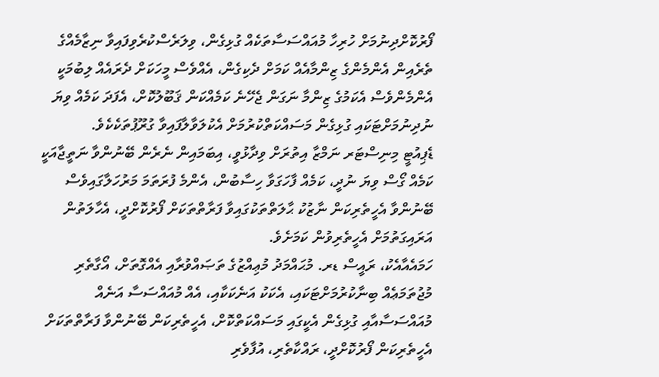ފޯރުކޮށްދިނުމަށް ހުރިހާ މުއައްސަސާތަކެއް ގުޅިގެން، ވިލަރެސްކުރެވިފައިވާ ނިޒާމެއްގެ ތެރެއިން އެންމެންގެ ޒިންމާއެއް ކަމަށް ދެކިގެން، އެއްވެސް މީހަކަށް ދެރައެއް ލިބުމަކީ އެންމެންވެސް އެކަމުގެ ޒިންމާ ނަގަން ޖެހޭނެ ކަމެއްކަން ޤަބޫލުކޮށް، އެފަދަ ކަމެއް ވިޔަ ނުދިނުމަށްޓަކައި ގުޅިގެން މަސައްކަތްކުރުމަށް އެކުލަވާލާފައިވާ ގުރޫޕުތަކެކެވެ.
ޑެޕިއުޓީ މިނިސްޓަރ ނަމްޒާ އިތުރަށް ވިދާޅުވީ، އިބަމައިން ނެރެން ބޭނުންވާ ނަތީޖާއަކީ ކަމެއް ގޯސް ވިޔަ ނުދީ، ކަމެއް ފާހަގަވާ ހިސާބުން، އެންމެ ފުރަތަމަ މަރުހަލާގައިވެސް ބޭނުންވާ އެހީތެރިކަން ނާޒުކު ޙާލަތްތަކުގައިވާ ފަރާތްތަކަށް ފޯރުކޮށްދީ، އެހާލަތުން އަރައިގަތުމަށް އެހީތެރިވުން ކަމަށެވެ.
ހަމައެއާއެކު، ރައީސް ޑރ. މުޙައްމަދު މުޢިއްޒުގެ ތަޞައްވުރާއި އެއްގޮތަށް، އޯގާތެރި މުޖުތަމަޢެއް ބިނާކުރުމަށްޓަކައި، އެކަކު އަނެކަކާއި، އެއް މުއައްސަސާ އަނެއް މުއައްސަސާއާއި ގުޅިގެން އެކީގައި މަސައްކަތްކޮށް، އެހީތެރިކަން ބޭނުންވާ ފަރާތްތަކަށް އެހީތެރިކަން ފޯރުކޮށްދީ، ރައްކާތެރި، އުފާވެރި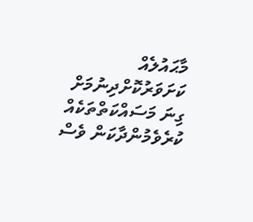މާޙައުލެއް ކަށަވަރުކޮށްދިނުމަށް ގިނަ މަސައްކަތްތަކެއް ކުރެވެމުންދާކަން ވެސް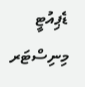ޑެޕިއުޓީ މިނިސްޓަރ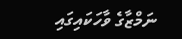ނަމްޒާގެ ވާހަކައިގައި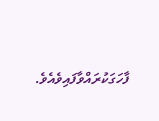ފާހަގަކުރައްވާފައިވެއެވެ.